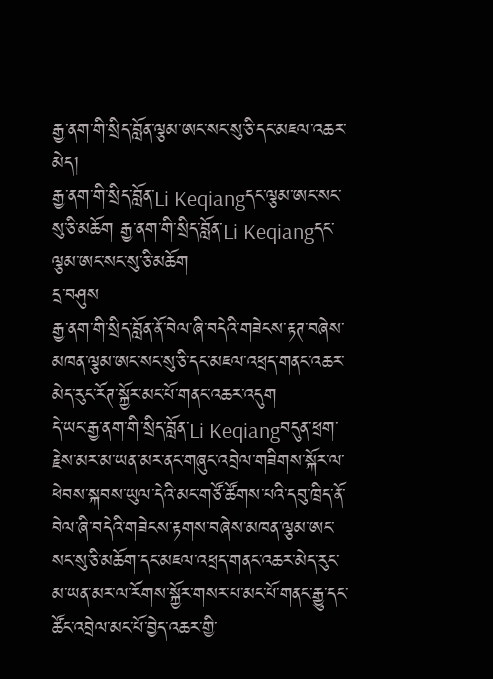རྒྱ་ནག་གི་སྲིད་བློན་ལྕམ་ཨང་སང་སུ་ཅི་དང་མཇལ་འཆར་མེད།
རྒྱ་ནག་གི་སྲིད་བློན་Li Keqiangདང་ལྕམ་ཨང་སང་སུ་ཅི་མཆོག རྒྱ་ནག་གི་སྲིད་བློན་Li Keqiangདང་ལྕམ་ཨང་སང་སུ་ཅི་མཆོག
དྲ་བཤུས
རྒྱ་ནག་གི་སྲིད་བློན་ནོ་བེལ་ཞི་བདེའི་གཟེངས་རྟཊ་བཞེས་མཁན་ལྕམ་ཨང་སང་སུ་ཅི་དང་མཇལ་འཕྲད་གནང་འཆར་མེད་རུང་རོཊ་སྐྱོར་མང་པོ་གནང་འཆར་འདུག
དེ་ཡང་རྒྱ་ནག་གི་སྲིད་བློན་Li Keqiangབདུན་ཕྲག་རྗེས་མར་མ་ཡན་མར་ནང་གཞུང་འབྲེལ་གཟིགས་སྐོར་ལ་ཕེབས་སྐབས་ཡུལ་དེའི་མང་གཙོ་ཚོགས་པའི་དབུ་ཁྲིད་ནོ་བེལ་ཞི་བདེའི་གཟེངས་རྟགས་བཞེས་མཁན་ལྕམ་ཨང་སང་སུ་ཅི་མཆོག་དང་མཇལ་འཕྲད་གནང་འཆར་མེད་རུང་མ་ཡན་མར་ལ་རོགས་སྐྱོར་གསར་པ་མང་པོ་གནང་རྒྱུ་དང་ཚོང་འབྲེལ་མང་པོ་བྱེད་འཆར་གྱི་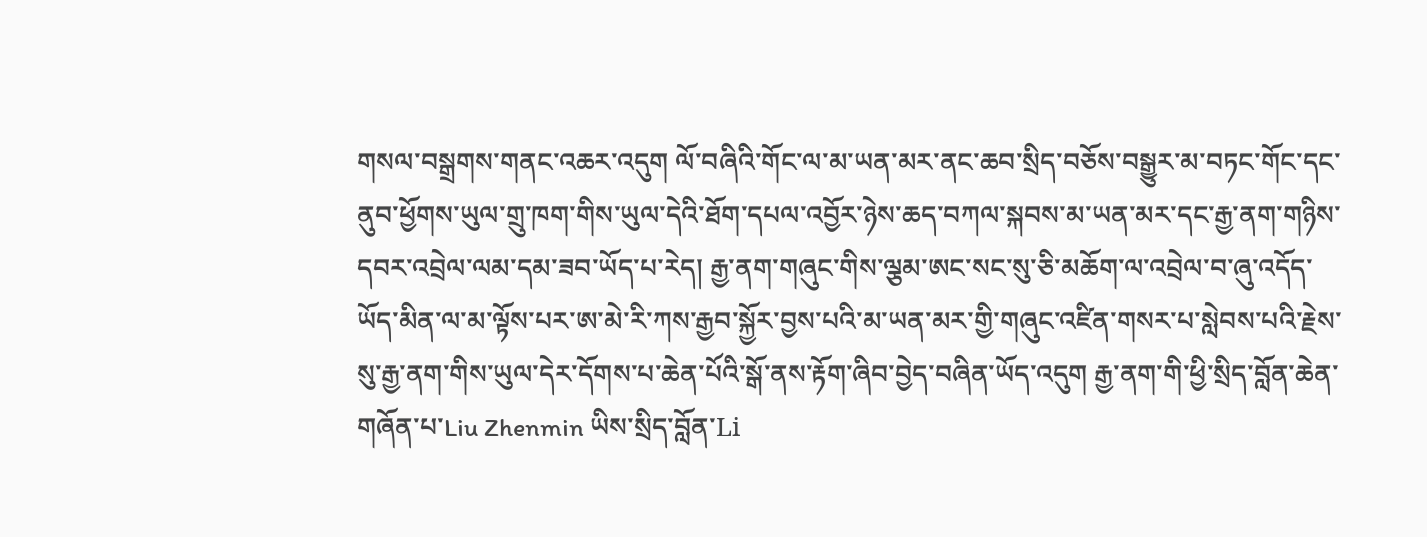གསལ་བསྒྲགས་གནང་འཆར་འདུག ལོ་བཞིའི་གོང་ལ་མ་ཡན་མར་ནང་ཆབ་སྲིད་བཅོས་བསྒྱུར་མ་བཏང་གོང་དང་ནུབ་ཕྱོགས་ཡུལ་གྲུ་ཁག་གིས་ཡུལ་དེའི་ཐོག་དཔལ་འབྱོར་ཉེས་ཆད་བཀལ་སྐབས་མ་ཡན་མར་དང་རྒྱ་ནག་གཉིས་དབར་འབྲེལ་ལམ་དམ་ཟབ་ཡོད་པ་རེད། རྒྱ་ནག་གཞུང་གིས་ལྕམ་ཨང་སང་སུ་ཅི་མཆོག་ལ་འབྲེལ་བ་ཞུ་འདོད་ཡོད་མིན་ལ་མ་ལྟོས་པར་ཨ་མེ་རི་ཀས་རྒྱབ་སྐྱོར་བྱས་པའི་མ་ཡན་མར་གྱི་གཞུང་འཛིན་གསར་པ་སླེབས་པའི་རྗེས་སུ་རྒྱ་ནག་གིས་ཡུལ་དེར་དོགས་པ་ཆེན་པོའི་སྒོ་ནས་རྟོག་ཞིབ་བྱེད་བཞིན་ཡོད་འདུག རྒྱ་ནག་གི་ཕྱི་སྲིད་བློན་ཆེན་གཞོན་པ་Liu Zhenmin ཡིས་སྲིད་བློན་Li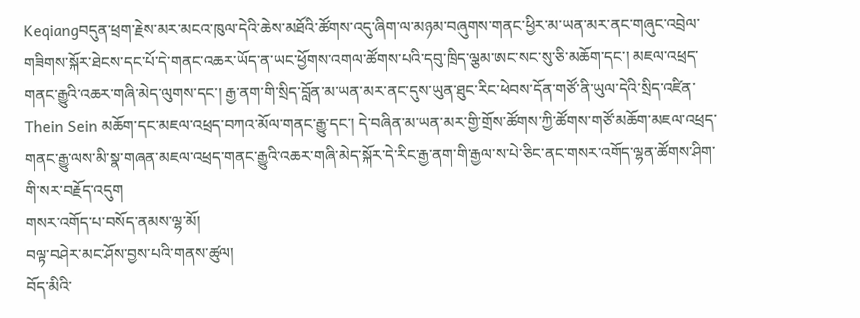Keqiangབདུན་ཕྲག་རྗེས་མར་མངའ་ཁུལ་དེའི་ཆེས་མཐོའི་ཚོགས་འདུ་ཞིག་ལ་མཉམ་བཞུགས་གནང་ཕྱིར་མ་ཡན་མར་ནང་གཞུང་འབྲེལ་གཟིགས་སྐོར་ཐེངས་དང་པོ་དེ་གནང་འཆར་ཡོད་ན་ཡང་ཕྱོགས་འགལ་ཚོགས་པའི་དབུ་ཁྲིད་ལྕམ་ཨང་སང་སུ་ཅི་མཆོག་དང་། མཇལ་འཕྲད་གནང་རྒྱུའི་འཆར་གཞི་མེད་ལུགས་དང་། རྒྱ་ནག་གི་སྲིད་བློན་མ་ཡན་མར་ནང་དུས་ཡུན་ཐུང་རིང་ཕེབས་དོན་གཙོ་ནི་ཡུལ་དེའི་སྲིད་འཛིན་Thein Sein མཆོག་དང་མཇལ་འཕྲད་བཀའ་མོལ་གནང་རྒྱུ་དང་། དེ་བཞིན་མ་ཡན་མར་གྱི་གྲོས་ཚོགས་ཀྱི་ཚོགས་གཙོ་མཆོག་མཇལ་འཕྲད་གནང་རྒྱུ་ལས་མི་སྣ་གཞན་མཇལ་འཕྲད་གནང་རྒྱུའི་འཆར་གཞི་མེད་སྐོར་དེ་རིང་རྒྱ་ནག་གི་རྒྱལ་ས་པེ་ཅིང་ནང་གསར་འགོད་ལྷན་ཚོགས་ཤིག་གི་སར་བརྗོད་འདུག
གསར་འགོད་པ་བསོད་ནམས་ལྷ་མོ།
བལྟ་བཤེར་མང་ཤོས་བྱས་པའི་གནས་ཚུལ།
བོད་མིའི་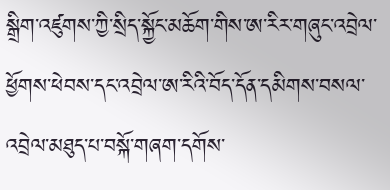སྒྲིག་འཛུགས་ཀྱི་སྲིད་སྐྱོང་མཆོག་གིས་ཨ་རིར་གཞུང་འབྲེལ་ཕྱོགས་ཕེབས་དང་འབྲེལ་ཨ་རིའི་བོད་དོན་དམིགས་བསལ་འབྲེལ་མཐུད་པ་བསྐོ་གཞག་དགོས་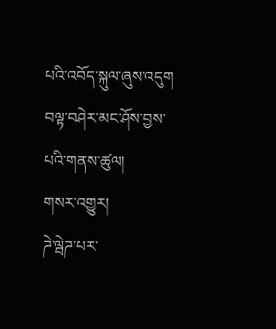པའི་འབོད་སྐུལ་ཞུས་འདུག
བལྟ་བཤེར་མང་ཤོས་བྱས་པའི་གནས་ཚུལ།
གསར་འགྱུར།
ཌེ་ལྦེཌ་པར་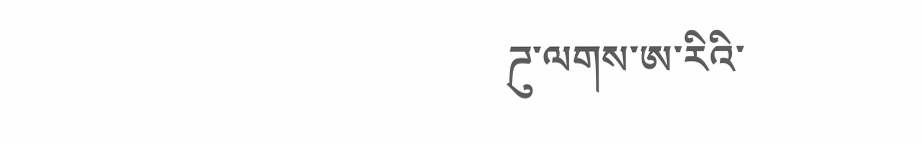ཌུ་ལགས་ཨ་རིའི་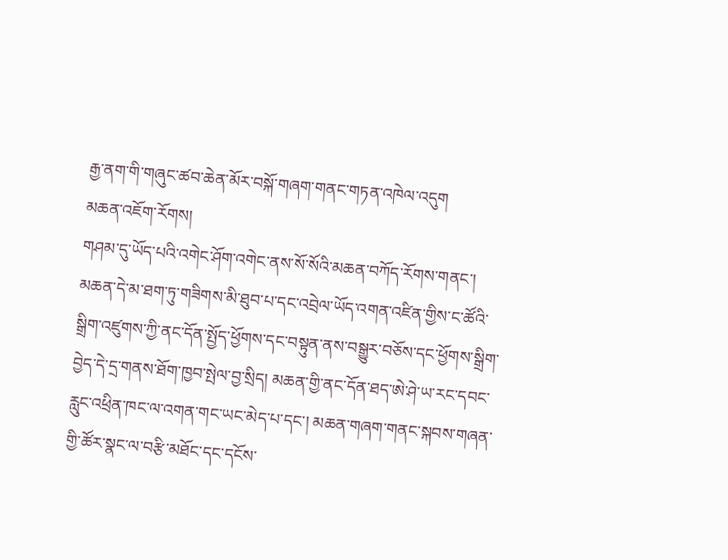རྒྱ་ནག་གི་གཞུང་ཚབ་ཆེན་མོར་བསྐོ་གཞག་གནང་གཏན་འཁེལ་འདུག
མཆན་འཇོག་རོགས།
གཤམ་དུ་ཡོད་པའི་འགེང་ཤོག་འགེང་ནས་སོ་སོའི་མཆན་བཀོད་རོགས་གནང་། མཆན་དེ་མ་ཐག་ཏུ་གཟིགས་མི་ཐུབ་པ་དང་འབྲེལ་ཡོད་འགན་འཛིན་གྱིས་ང་ཚོའི་སྒྲིག་འཛུགས་ཀྱི་ནང་དོན་སྤྱོད་ཕྱོགས་དང་བསྟུན་ནས་བསྒྱུར་བཅོས་དང་ཕྱོགས་སྒྲིག་བྱེད་དེ་དྲ་གནས་ཐོག་ཁྱབ་སྤེལ་བྱ་སྲིད། མཆན་གྱི་ནང་དོན་ཐད་ཨེ་ཤེ་ཡ་རང་དབང་རླུང་འཕྲིན་ཁང་ལ་འགན་གང་ཡང་མེད་པ་དང་། མཆན་གཞག་གནང་སྐབས་གཞན་གྱི་ཚོར་སྣང་ལ་བརྩི་མཐོང་དང་དངོས་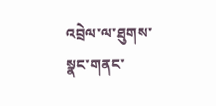འབྲེལ་ལ་ཐུགས་སྣང་གནང་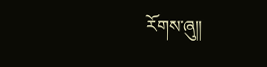རོགས་ཞུ༎